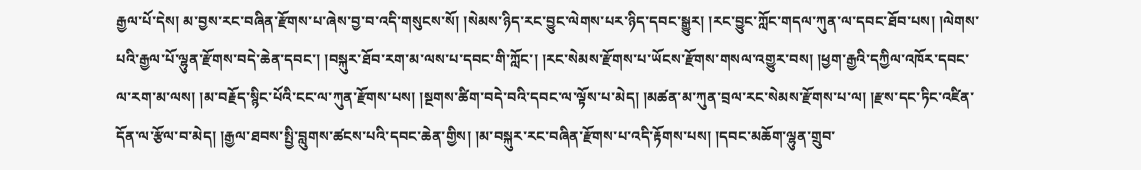རྒྱལ་པོ་དེས། མ་བྱས་རང་བཞིན་རྫོགས་པ་ཞེས་བྱ་བ་འདི་གསུངས་སོ། །སེམས་ཉིད་རང་བྱུང་ལེགས་པར་ཉིད་དབང་སྒྱུར། །རང་བྱུང་ཀློང་གདལ་ཀུན་ལ་དབང་ཐོབ་པས། །ལེགས་པའི་རྒྱལ་པོ་ལྷུན་རྫོགས་བདེ་ཆེན་དབང་། །བསྐུར་ཐོབ་རག་མ་ལས་པ་དབང་གི་ཀློང་། །རང་སེམས་རྫོགས་པ་ཡོངས་རྫོགས་གསལ་འགྱུར་བས། །ཕྱག་རྒྱའི་དཀྱིལ་འཁོར་དབང་ལ་རག་མ་ལས། །མ་བརྗོད་སྙིང་པོའི་ངང་ལ་ཀུན་རྫོགས་པས། །སྔགས་ཚིག་བདེ་བའི་དབང་ལ་ལྟོས་པ་མེད། །མཚན་མ་ཀུན་བྲལ་རང་སེམས་རྫོགས་པ་ལ། །རྫས་དང་ཏིང་འཛིན་དོན་ལ་རྩོལ་བ་མེད། །རྒྱལ་ཐབས་སྤྱི་བླུགས་ཚངས་པའི་དབང་ཆེན་གྱིས། །མ་བསྐུར་རང་བཞིན་རྫོགས་པ་འདི་རྟོགས་པས། །དབང་མཆོག་ལྷུན་གྲུབ་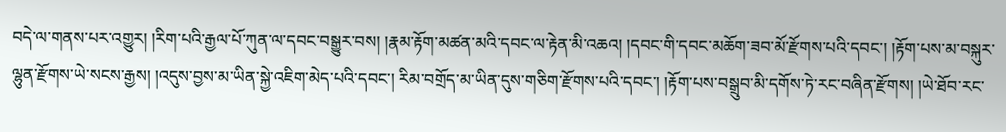བདེ་ལ་གནས་པར་འགྱུར། །རིག་པའི་རྒྱལ་པོ་ཀུན་ལ་དབང་བསྒྱུར་བས། །རྣམ་རྟོག་མཚན་མའི་དབང་ལ་རྟེན་མི་འཆའ། །དབང་གི་དབང་མཆོག་ཟབ་མོ་རྫོགས་པའི་དབང་། །རྟོག་པས་མ་བསྐུར་ལྷུན་རྫོགས་ཡེ་སངས་རྒྱས། །འདུས་བྱས་མ་ཡིན་སྐྱེ་འཇིག་མེད་པའི་དབང་། རིམ་བགྲོད་མ་ཡིན་དུས་གཅིག་རྫོགས་པའི་དབང་། །རྟོག་པས་བསྒྲུབ་མི་དགོས་ཏེ་རང་བཞིན་རྫོགས། །ཡེ་ཐོབ་རང་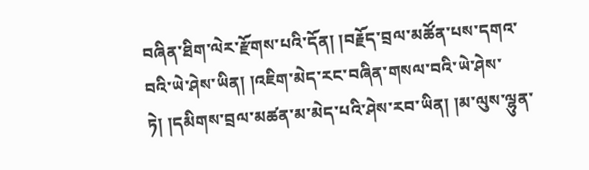བཞིན་ཐིག་ལེར་རྫོགས་པའི་དོན། །བརྗོད་བྲལ་མཚོན་པས་དགའ་བའི་ཡེ་ཤེས་ཡིན། །འཇིག་མེད་རང་བཞིན་གསལ་བའི་ཡེ་ཤེས་ཏེ། །དམིགས་བྲལ་མཚན་མ་མེད་པའི་ཤེས་རབ་ཡིན། །མ་ལུས་ལྷུན་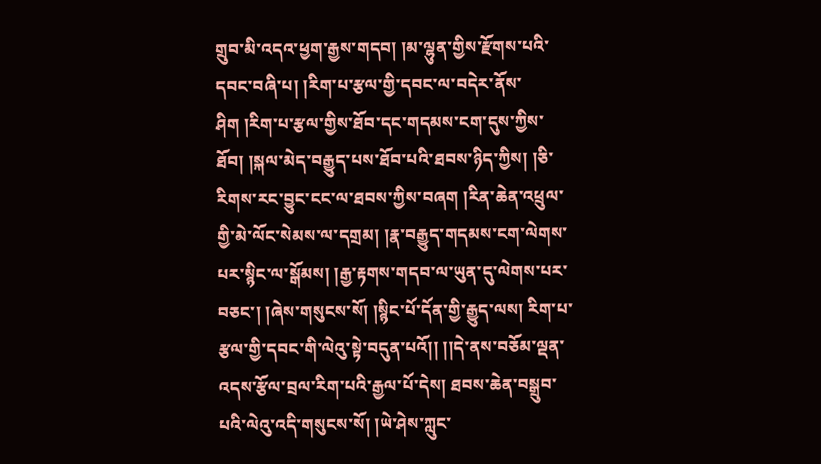གྲུབ་མི་འདའ་ཕྱག་རྒྱས་གདབ། །མ་ལྷུན་གྱིས་རྫོགས་པའི་དབང་བཞི་པ། །རིག་པ་རྩལ་གྱི་དབང་ལ་བདེར་ནོས་ཤིག །རིག་པ་རྩལ་གྱིས་ཐོབ་དང་གདམས་ངག་དུས་ཀྱིས་ཐོབ། །སྐལ་མེད་བརྒྱུད་པས་ཐོབ་པའི་ཐབས་ཉིད་ཀྱིས། །ཅི་རིགས་རང་བྱུང་ངང་ལ་ཐབས་ཀྱིས་བཞག །རིན་ཆེན་འཕྲུལ་གྱི་མེ་ལོང་སེམས་ལ་དགྲམ། །རྣ་བརྒྱུད་གདམས་ངག་ལེགས་པར་སྙིང་ལ་སྒོམས། །རྒྱ་རྟགས་གདབ་ལ་ཡུན་དུ་ལེགས་པར་བཅང་། །ཞེས་གསུངས་སོ། །སྙིང་པོ་དོན་གྱི་རྒྱུད་ལས། རིག་པ་རྩལ་གྱི་དབང་གི་ལེའུ་སྟེ་བདུན་པའོ།། །།དེ་ནས་བཅོམ་ལྡན་འདས་རྩོལ་བྲལ་རིག་པའི་རྒྱལ་པོ་དེས། ཐབས་ཆེན་བསྒྲུབ་པའི་ལེའུ་འདི་གསུངས་སོ། །ཡེ་ཤེས་ཀླུང་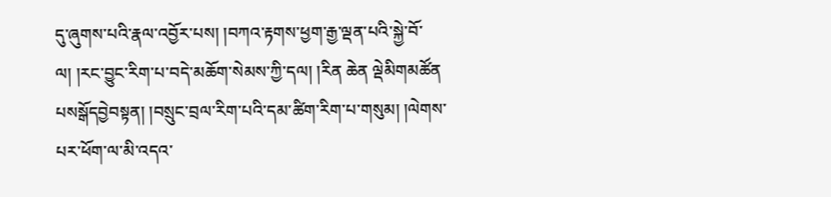དུ་ཞུགས་པའི་རྣལ་འབྱོར་པས། །བཀའ་རྟགས་ཕྱག་རྒྱ་ལྡན་པའི་སྐྱེ་བོ་ལ། །རང་བྱུང་རིག་པ་བདེ་མཆོག་སེམས་ཀྱི་དལ། །རིན ཆེན ལྡེམིགམཚོན པསསྒོདབྱེབསྟན། །བསྲུང་བྲལ་རིག་པའི་དམ་ཚིག་རིག་པ་གསུམ། །ལེགས་པར་ཕོག་ལ་མི་འདའ་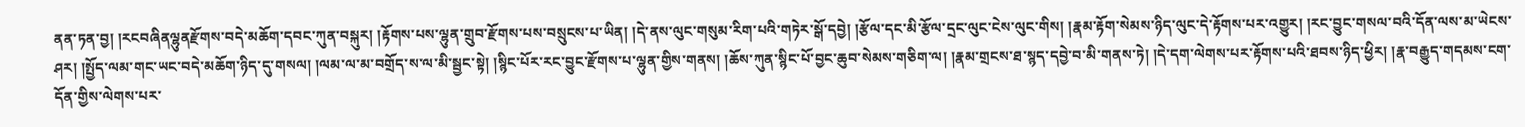ནན་ཏན་བྱ། །རངབཞིནལྷུནརྫོགས་བདེ་མཆོག་དབང་ཀུན་བསྐུར། །རྟོགས་པས་ལྷུན་གྲུབ་རྫོགས་པས་བསྲུངས་པ་ཡིན། །དེ་ནས་ལུང་གསུམ་རིག་པའི་གཏེར་སྒོ་དབྱེ། །རྩོལ་དང་མི་རྩོལ་དྲང་ལུང་ངེས་ལུང་གིས། །རྣམ་རྟོག་སེམས་ཉིད་ལུང་དེ་རྟོགས་པར་འགྱུར། །རང་བྱུང་གསལ་བའི་དོན་ལས་མ་ཡེངས་ཤར། །སྤྱོད་ལམ་གང་ཡང་བདེ་མཆོག་ཉིད་དུ་གསལ། །ལམ་ལ་མ་བགྲོད་ས་ལ་མི་སྦྱང་སྟེ། །སྙིང་པོར་རང་བྱུང་རྫོགས་པ་ལྷུན་གྱིས་གནས། །ཆོས་ཀུན་སྙིང་པོ་བྱང་ཆུབ་སེམས་གཅིག་ལ། །རྣམ་གྲངས་ཐ་སྙད་དབྱེ་བ་མི་གནས་ཏེ། །དེ་དག་ལེགས་པར་རྟོགས་པའི་ཐབས་ཉིད་ཕྱིར། །རྣ་བརྒྱུད་གདམས་ངག་དོན་གྱིས་ལེགས་པར་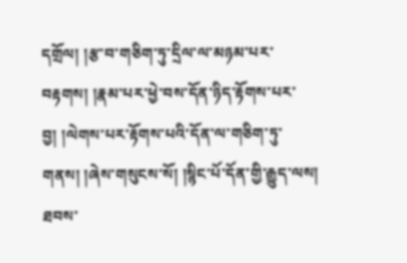དགྲོལ། །རྩ་བ་གཅིག་ཏུ་དྲིལ་ལ་མཉམ་པར་བརྟགས། །རྣམ་པར་ཕྱེ་བས་དོན་ཉིད་རྟོགས་པར་བྱ། །ལེགས་པར་རྟོགས་པའི་དོན་ལ་གཅིག་ཏུ་གནས། །ཞེས་གསུངས་སོ། །སྙིང་པོ་དོན་གྱི་རྒྱུད་ལས། ཐབས་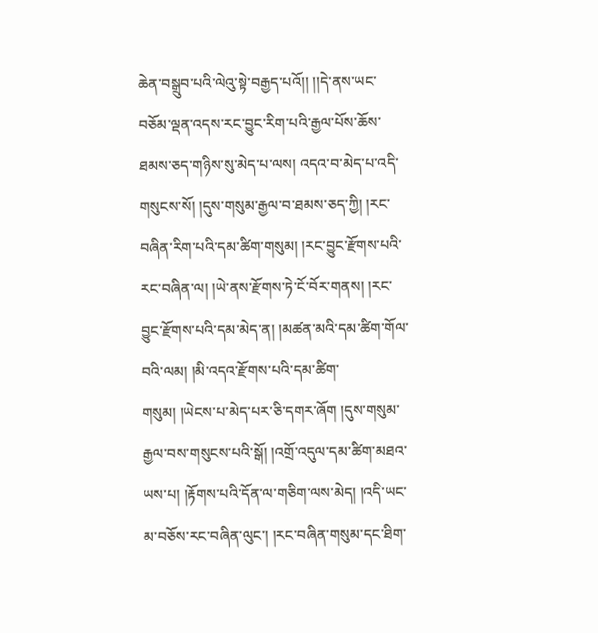ཆེན་བསྒྲུབ་པའི་ལེའུ་སྟེ་བརྒྱད་པའོ།། །།དེ་ནས་ཡང་བཅོམ་ལྡན་འདས་རང་བྱུང་རིག་པའི་རྒྱལ་པོས་ཆོས་ཐམས་ཅད་གཉིས་སུ་མེད་པ་ལས། འདའ་བ་མེད་པ་འདི་གསུངས་སོ། །དུས་གསུམ་རྒྱལ་བ་ཐམས་ཅད་ཀྱི། །རང་བཞིན་རིག་པའི་དམ་ཚིག་གསུམ། །རང་བྱུང་རྫོགས་པའི་རང་བཞིན་ལ། །ཡེ་ནས་རྫོགས་ཏེ་ངོ་བོར་གནས། །རང་བྱུང་རྫོགས་པའི་དམ་མེད་ན། །མཚན་མའི་དམ་ཚིག་གོལ་བའི་ལམ། །མི་འདའ་རྫོགས་པའི་དམ་ཚིག་གསུམ། །ཡེངས་པ་མེད་པར་ཅི་དགར་ཞོག །དུས་གསུམ་རྒྱལ་བས་གསུངས་པའི་སྒོ། །འགྲོ་འདུལ་དམ་ཚིག་མཐའ་ཡས་པ། །རྟོགས་པའི་དོན་ལ་གཅིག་ལས་མེད། །འདི་ཡང་མ་བཅོས་རང་བཞིན་ལུང་། །རང་བཞིན་གསུམ་དང་ཐིག་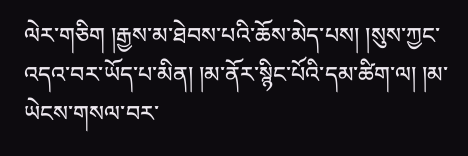ལེར་གཅིག །རྒྱས་མ་ཐེབས་པའི་ཆོས་མེད་པས། །སུས་ཀྱང་འདའ་བར་ཡོད་པ་མིན། །མ་ནོར་སྙིང་པོའི་དམ་ཚིག་ལ། །མ་ཡེངས་གསལ་བར་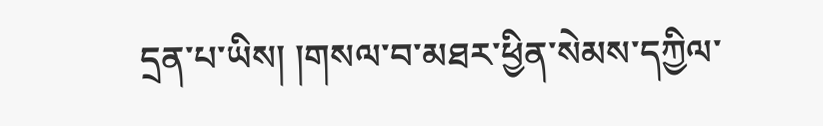དྲན་པ་ཡིས། །གསལ་བ་མཐར་ཕྱིན་སེམས་དཀྱིལ་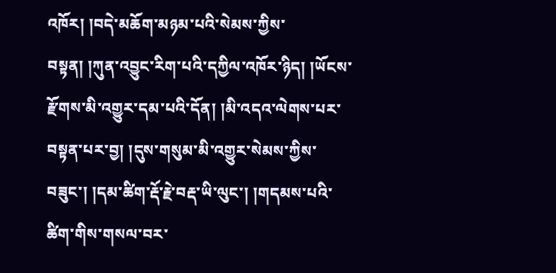འཁོར། །བདེ་མཆོག་མཉམ་པའི་སེམས་ཀྱིས་བསྟན། །ཀུན་འབྱུང་རིག་པའི་དཀྱིལ་འཁོར་ཉིད། །ཡོངས་རྫོགས་མི་འགྱུར་དམ་པའི་དོན། །མི་འདའ་ལེགས་པར་བསྟན་པར་བྱ། །དུས་གསུམ་མི་འགྱུར་སེམས་ཀྱིས་བཟུང་། །དམ་ཚིག་རྡོ་རྗེ་བརྡ་ཡི་ལུང་། །གདམས་པའི་ཚིག་གིས་གསལ་བར་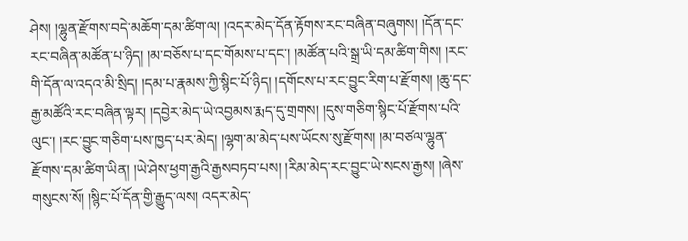ཤེས། །ལྷུན་རྫོགས་བདེ་མཆོག་དམ་ཚིག་ལ། །འདར་མེད་དོན་རྟོགས་རང་བཞིན་བཞུགས། །དོན་དང་རང་བཞིན་མཚོན་པ་ཉིད། །མ་བཅོས་པ་དང་གོམས་པ་དང་། །མཚོན་པའི་སྒྲ་ཡི་དམ་ཚིག་གིས། །རང་གི་དོན་ལ་འདའ་མི་སྲིད། །དམ་པ་རྣམས་ཀྱི་སྙིང་པོ་ཉིད། །དགོངས་པ་རང་བྱུང་རིག་པ་རྫོགས། །ཆུ་དང་རྒྱ་མཚོའི་རང་བཞིན་ལྟར། །དབྱེར་མེད་ཡེ་འབྱམས་རྨད་དུ་གྲགས། །དུས་གཅིག་སྙིང་པོ་རྫོགས་པའི་ལུང་། །རང་བྱུང་གཅིག་པས་ཁྱད་པར་མེད། །ལྷག་མ་མེད་པས་ཡོངས་སུ་རྫོགས། །མ་བཙལ་ལྷུན་རྫོགས་དམ་ཚིག་ཡིན། །ཡེ་ཤེས་ཕྱག་རྒྱའི་རྒྱསབཏབ་པས། །རིམ་མེད་རང་བྱུང་ཡེ་སངས་རྒྱས། །ཞེས་གསུངས་སོ། །སྙིང་པོ་དོན་གྱི་རྒྱུད་ལས། འདར་མེད་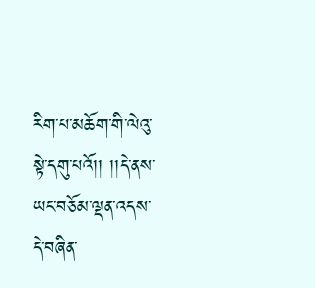རིག་པ་མཆོག་གི་ལེའུ་སྟེ་དགུ་པའོ།། །།དེ་ནས་ཡང་བཅོམ་ལྡན་འདས་དེ་བཞིན་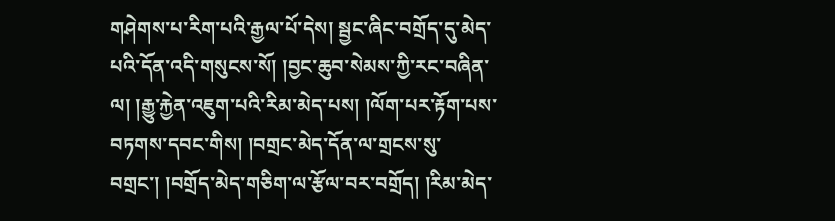གཤེགས་པ་རིག་པའི་རྒྱལ་པོ་དེས། སྦྱང་ཞིང་བགྲོད་དུ་མེད་པའི་དོན་འདི་གསུངས་སོ། །བྱང་ཆུབ་སེམས་ཀྱི་རང་བཞིན་ལ། །རྒྱུ་རྐྱེན་འཇུག་པའི་རིམ་མེད་པས། །ལོག་པར་རྟོག་པས་བཏགས་དབང་གིས། །བགྲང་མེད་དོན་ལ་གྲངས་སུ་བགྲང་། །བགྲོད་མེད་གཅིག་ལ་རྩོལ་བར་བགྲོད། །རིམ་མེད་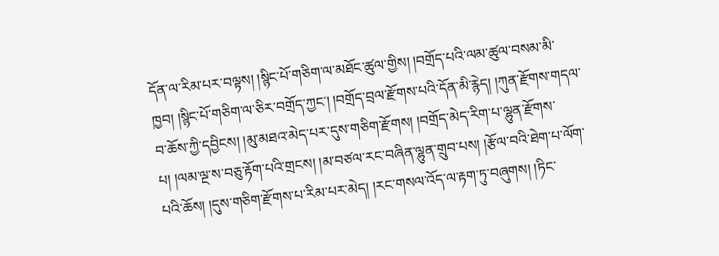དོན་ལ་རིམ་པར་བལྟས། །སྙིང་པོ་གཅིག་ལ་མཐོང་ཚུལ་གྱིས། །བགྲོད་པའི་ལམ་ཚུལ་བསམ་མི་ཁྱབ། །སྙིང་པོ་གཅིག་ལ་ཅིར་བགྲོད་ཀྱང་། །བགྲོད་བྲལ་རྫོགས་པའི་དོན་མི་རྙེད། །ཀུན་རྫོགས་གདལ་བ་ཆོས་ཀྱི་དབྱིངས། །མུ་མཐའ་མེད་པར་དུས་གཅིག་རྫོགས། །བགྲོད་མེད་རིག་པ་ལྷུན་རྫོགས་པ། །ལམ་ལྔ་ས་བཅུ་རྟོག་པའི་གྲངས། །མ་བཙལ་རང་བཞིན་ལྷུན་གྲུབ་པས། །རྩོལ་བའི་ཐེག་པ་ལོག་པའི་ཆོས། །དུས་གཅིག་རྫོགས་པ་རིམ་པར་མེད། །རང་གསལ་འོད་ལ་རྟག་ཏུ་བཞུགས། །ཏིང་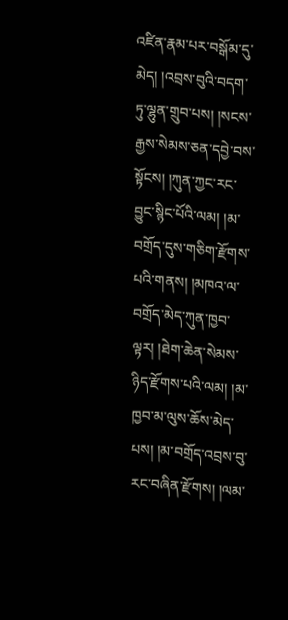འཛིན་རྣམ་པར་བསྒོམ་དུ་མེད། །འབྲས་བུའི་བདག་ཏུ་ལྷུན་གྲུབ་པས། །སངས་རྒྱས་སེམས་ཅན་དབྱེ་བས་སྟོངས། །ཀུན་ཀྱང་རང་བྱུང་སྙིང་པོའི་ལམ། །མ་བགྲོད་དུས་གཅིག་རྫོགས་པའི་གནས། །མཁའ་ལ་བགྲོད་མེད་ཀུན་ཁྱབ་ལྟར། །ཐེག་ཆེན་སེམས་ཉིད་རྫོགས་པའི་ལམ། །མ་ཁྱབ་མ་ལུས་ཆོས་མེད་པས། །མ་བགྲོད་འབྲས་བུ་རང་བཞིན་རྫོགས། །ལམ་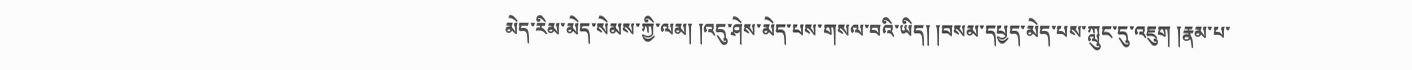མེད་རིམ་མེད་སེམས་ཀྱི་ལམ། །འདུ་ཤེས་མེད་པས་གསལ་བའི་ཡིད། །བསམ་དཔྱད་མེད་པས་ཀླུང་དུ་འཇུག །རྣམ་པ་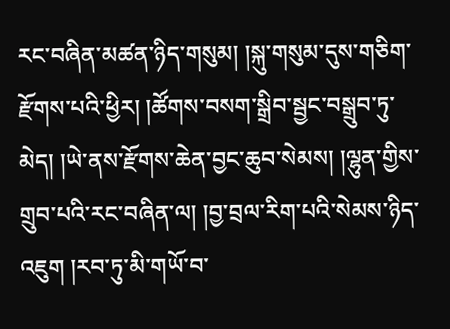རང་བཞིན་མཚན་ཉིད་གསུམ། །སྐུ་གསུམ་དུས་གཅིག་རྫོགས་པའི་ཕྱིར། །ཚོགས་བསག་སྒྲིབ་སྦྱང་བསྒྲུབ་ཏུ་མེད། །ཡེ་ནས་རྫོགས་ཆེན་བྱང་ཆུབ་སེམས། །ལྷུན་གྱིས་གྲུབ་པའི་རང་བཞིན་ལ། །བྱ་བྲལ་རིག་པའི་སེམས་ཉིད་འཇུག །རབ་ཏུ་མི་གཡོ་བ་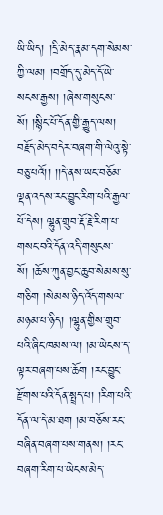ཡི་ཡིད། །དྲི་མེད་རྣམ་དག་སེམས་ཀྱི་ལམ། །བགྲོད་དུ་མེད་དོ་ཡེ་སངས་རྒྱས། །ཞེས་གསུངས་སོ། །སྙིང་པོ་དོན་གྱི་རྒྱུད་ལས། བརྗོད་མེད་བདེར་བཞག་གི་ལེའུ་སྟེ་བཅུ་པའོ།། །།དེ་ནས་ཡང་བཅོམ་ལྡན་འདས་རང་བྱུང་རིག་པའི་རྒྱལ་པོ་དེས། ལྷུན་གྲུབ་རྡོ་རྗེ་རིག་པ་གསང་བའི་དོན་འདི་གསུངས་སོ། །ཆོས་ཀུན་བྱང་ཆུབ་སེམས་སུ་གཅིག །སེམས་ཉིད་འོད་གསལ་མཉམ་པ་ཉིད། །ལྷུན་གྱིས་གྲུབ་པའི་ཞིང་ཁམས་ལ། །མ་ཡེངས་ད་ལྟར་བཞག་པས་ཆོག །རང་བྱུང་རྫོགས་པའི་དོན་སྤྲད་པ། །རིག་པའི་དོན་ལ་དེ་མ་ཐག །མ་བཅོས་རང་བཞིན་བཞག་པས་གནས། །རང་བཞག་རིག་པ་ཡེངས་མེད་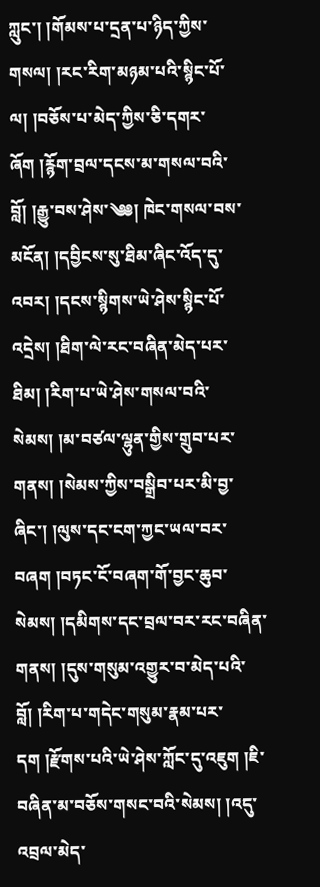ཀླུང་། །གོམས་པ་དྲན་པ་ཉིད་ཀྱིས་གསལ། །རང་རིག་མཉམ་པའི་སྙིང་པོ་ལ། །བཅོས་པ་མེད་ཀྱིས་ཅི་དགར་ཞོག །རྙོག་བྲལ་དངས་མ་གསལ་བའི་བློ། །རྒྱུ་བས་ཤེས་༄༅། ཁེང་གསལ་བས་མངོན། །དབྱིངས་སུ་ཐིམ་ཞིང་འོད་དུ་འབར། །དངས་སྙིགས་ཡེ་ཤེས་སྙིང་པོ་འདྲེས། །ཐིག་ལེ་རང་བཞིན་མེད་པར་ཐིམ། །རིག་པ་ཡེ་ཤེས་གསལ་བའི་སེམས། །མ་བཙལ་ལྷུན་གྱིས་གྲུབ་པར་གནས། །སེམས་ཀྱིས་བསྒྲིབ་པར་མི་བྱ་ཞིང་། །ལུས་དང་ངག་ཀྱང་ཡལ་བར་བཞག །བཏང་ངོ་བཞག་གོ་བྱང་ཆུབ་སེམས། །དམིགས་དང་བྲལ་བར་རང་བཞིན་གནས། །དུས་གསུམ་འགྱུར་བ་མེད་པའི་བློ། །རིག་པ་གདེང་གསུམ་རྣམ་པར་དག །རྫོགས་པའི་ཡེ་ཤེས་ཀློང་དུ་འཇུག །ཇི་བཞིན་མ་བཅོས་གསང་བའི་སེམས། །འདུ་འབྲལ་མེད་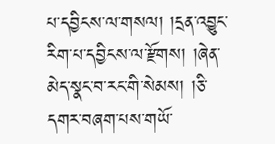པ་དབྱིངས་ལ་གསལ། །དྲན་འབྱུང་རིག་པ་དབྱིངས་ལ་རྫོགས། །ཞེན་མེད་སྣང་བ་རང་གི་སེམས། །ཅི་དགར་བཞག་པས་གཡོ་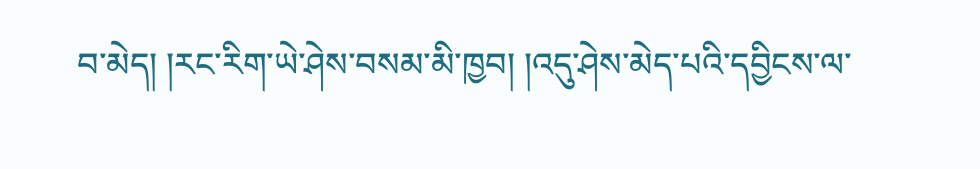བ་མེད། །རང་རིག་ཡེ་ཤེས་བསམ་མི་ཁྱབ། །འདུ་ཤེས་མེད་པའི་དབྱིངས་ལ་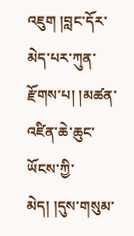འཇུག །བླང་དོར་མེད་པར་ཀུན་རྫོགས་པ། །མཚན་འཛིན་ཆེ་ཆུང་ཡོངས་ཀྱི་མེད། །དུས་གསུམ་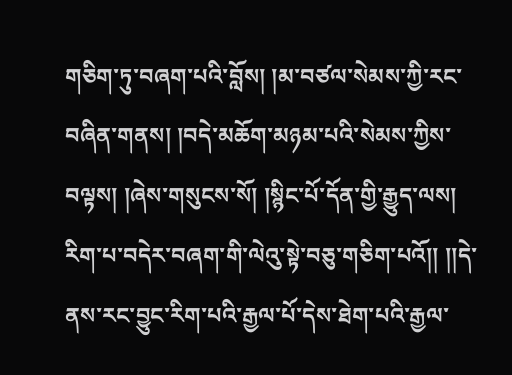གཅིག་ཏུ་བཞག་པའི་བློས། །མ་བཙལ་སེམས་ཀྱི་རང་བཞིན་གནས། །བདེ་མཆོག་མཉམ་པའི་སེམས་ཀྱིས་བལྟས། །ཞེས་གསུངས་སོ། །སྙིང་པོ་དོན་གྱི་རྒྱུད་ལས། རིག་པ་བདེར་བཞག་གི་ལེའུ་སྟེ་བཅུ་གཅིག་པའོ།། །།དེ་ནས་རང་བྱུང་རིག་པའི་རྒྱལ་པོ་དེས་ཐེག་པའི་རྒྱལ་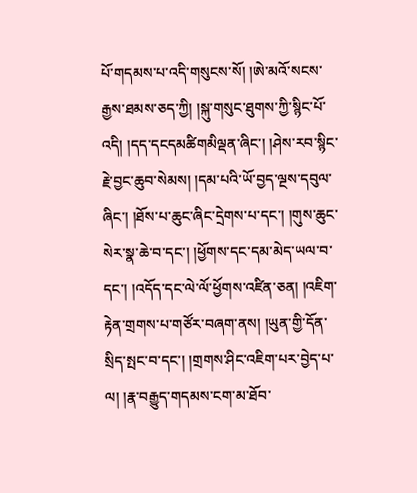པོ་གདམས་པ་འདི་གསུངས་སོ། །ཨེ་མའོ་སངས་རྒྱས་ཐམས་ཅད་ཀྱི། །སྐུ་གསུང་ཐུགས་ཀྱི་སྙིང་པོ་འདི། །དད་དངདམཚིགམིལྡན་ཞིང་། །ཤེས་རབ་སྙིང་རྗེ་བྱང་ཆུབ་སེམས། །དམ་པའི་ཡོ་བྱད་ལྔས་དབུལ་ཞིང་། །ཐོས་པ་ཆུང་ཞིང་དྲེགས་པ་དང་། །གུས་ཆུང་སེར་སྣ་ཆེ་བ་དང་། །ཕྱོགས་དང་དམ་མེད་ཡལ་བ་དང་། །འདོད་དང་ལེ་ལོ་ཕྱོགས་འཛིན་ཅན། །འཇིག་རྟེན་གྲགས་པ་གཙོར་བཞག་ནས། །ཡུན་གྱི་དོན་སྲིད་སྤང་བ་དང་། །གྲགས་ཤིང་འཇིག་པར་བྱེད་པ་ལ། །རྣ་བརྒྱུད་གདམས་ངག་མ་ཐོབ་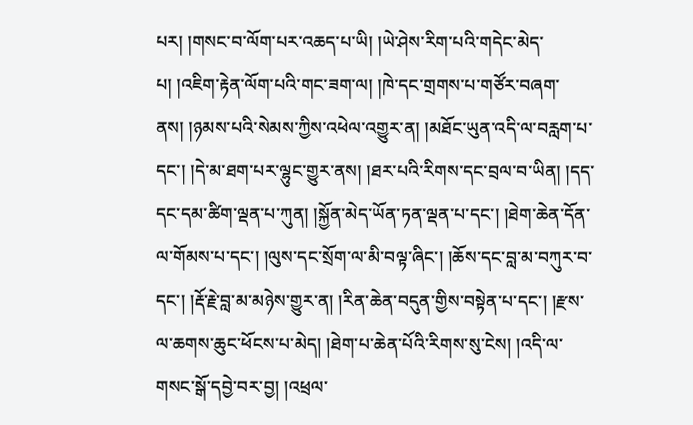པར། །གསང་བ་ལོག་པར་འཆད་པ་ཡི། །ཡེ་ཤེས་རིག་པའི་གདེང་མེད་པ། །འཇིག་རྟེན་ལོག་པའི་གང་ཟག་ལ། །ཁེ་དང་གྲགས་པ་གཙོར་བཞག་ནས། །ཉམས་པའི་སེམས་ཀྱིས་འཕེལ་འགྱུར་ན། །མཐོང་ཡུན་འདི་ལ་བརླག་པ་དང་། །དེ་མ་ཐག་པར་ལྷུང་གྱུར་ནས། །ཐར་པའི་རིགས་དང་བྲལ་བ་ཡིན། །དད་དང་དམ་ཚིག་ལྡན་པ་ཀུན། །སྐྱོན་མེད་ཡོན་ཏན་ལྡན་པ་དང་། །ཐེག་ཆེན་དོན་ལ་གོམས་པ་དང་། །ལུས་དང་སྲོག་ལ་མི་བལྟ་ཞིང་། །ཆོས་དང་བླ་མ་བཀུར་བ་དང་། །རྡོ་རྗེ་བླ་མ་མཉེས་གྱུར་ན། །རིན་ཆེན་བདུན་གྱིས་བསྟེན་པ་དང་། །རྫས་ལ་ཆགས་ཆུང་ཕོངས་པ་མེད། །ཐེག་པ་ཆེན་པོའི་རིགས་སུ་ངེས། །འདི་ལ་གསང་སྒོ་དབྱེ་བར་བྱ། །འཕྲལ་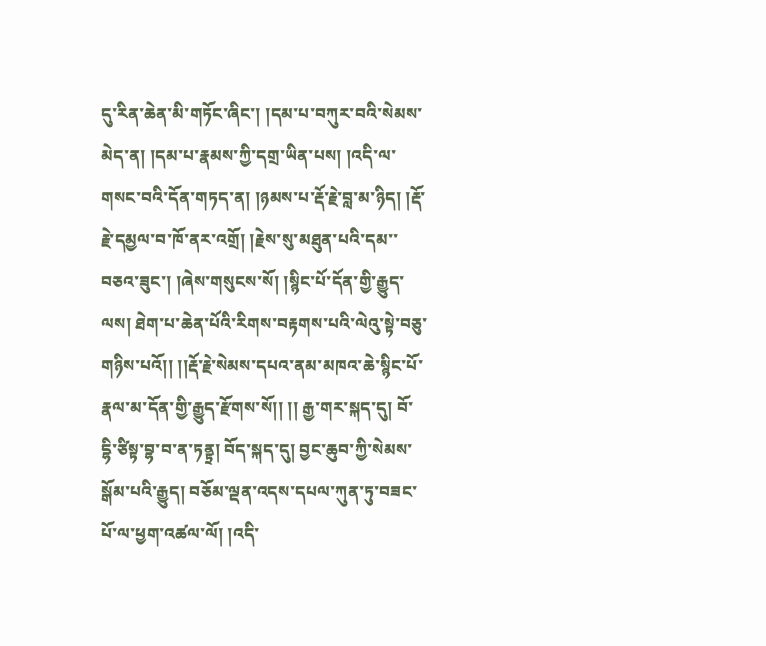དུ་རིན་ཆེན་མི་གཏོང་ཞིང་། །དམ་པ་བཀུར་བའི་སེམས་མེད་ན། །དམ་པ་རྣམས་ཀྱི་དགྲ་ཡིན་པས། །འདི་ལ་གསང་བའི་དོན་གཏད་ན། །ཉམས་པ་རྡོ་རྗེ་བླ་མ་ཉིད། །རྡོ་རྗེ་དམྱལ་བ་ཁོ་ནར་འགྲོ། །རྗེས་སུ་མཐུན་པའི་དམ་་བཅའ་ཟུང་། །ཞེས་གསུངས་སོ། །སྙིང་པོ་དོན་གྱི་རྒྱུད་ལས། ཐེག་པ་ཆེན་པོའི་རིགས་བརྟགས་པའི་ལེའུ་སྟེ་བཅུ་གཉིས་པའོ།། །།རྡོ་རྗེ་སེམས་དཔའ་ནམ་མཁའ་ཆེ་སྙིང་པོ་རྣལ་མ་དོན་གྱི་རྒྱུད་རྫོགས་སོ།། །། རྒྱ་གར་སྐད་དུ། བོ་དྷི་ཙིསྟ་བྷ་བ་ན་ཏནྟྲ། བོད་སྐད་དུ། བྱང་ཆུབ་ཀྱི་སེམས་སྒོམ་པའི་རྒྱུད། བཅོམ་ལྡན་འདས་དཔལ་ཀུན་ཏུ་བཟང་པོ་ལ་ཕྱག་འཚལ་ལོ། །འདི་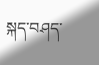སྐད་བཤད་